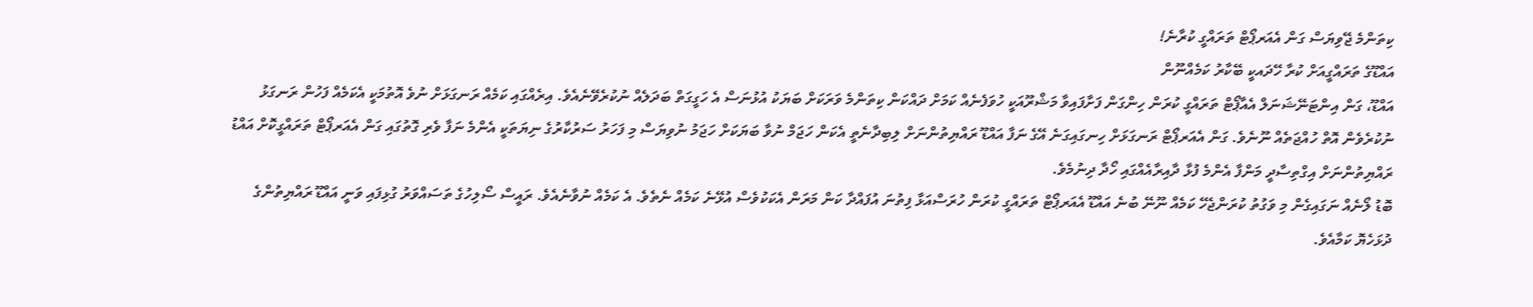ކިތަންމެ ޖޭވިޔަސް ގަން އެއަރޕޯޓް ތަރައްގީ ކުރާނެ!
އައްޑޫގެ ތަރައްގީއަށް ކުރާ ހޭދައކީ ބޭކާރު ކަމެއްނޫން
އައްޑޫ، ގަން އިންޓަނޭޝަނަލް އެއާޕޯޓް ތަރައްގީ ކުރަން ހިންގަން ފަށާފައިވާ މަޝްރޫއަކީ ހުވަފެނެއް ކަމަށް ދައްކަން ކިތަންމެ ވަރަކަށް ބަޔަކު އުޅުނަސް އެ ހަގީގަތް ބަދަލެއް ނުކުރެވޭނެއެވެ. އިރެއްގައި ކަމެއް ރަނގަޅަށް ނުވެ އޮތުމަކީ އެކަމެއް ފަހުން ރަނގަޅު ނުކުރެވެން އޮތް ހުއްޖަތެއް ނޫނެވެ. ގަން އެއަރޕޯޓް ރަނގަޅަށް ހިނގައިގަނެ އޭގެ ނަފާ އައްޑޫ ރައްޔިތުންނަށް ލިބިދާނެތީ އެކަން ހަޖަމް ނުވާ ބަޔަކަށް ހަޖަމު ނުވިޔަސް މި ފަހަރު ސަރުކާރުގެ ނިޔަތަކީ އެންމެ ނަފާ ވެރި ގޮތުގައި ގަން އެއަރޕޯޓް ތަރައްގީކޮށް އައްޑު ރައްޔިތުންނަށް އިގްތިސާދީ މަންފާ އެންމެ ފުޅާ ދާއިރާއެއްގައި ހޯދާ ދިނުމެވެ.
ބޮޑު ލޯނެއް ނަގައިގެން މި ވަގުތު ކުރަންޖެހޭ ކަމެއް ނޫނޭ ބުނެ އައްޑޫ އެއަރޕޯޓް ތަރައްގީ ކުރަން ހުރަސްއަޅާ ފިތުނަ އުފައްދާ ކަން މަރަން އެކަކުވެސް އުޅޭނެ ކަމެއް ނެތެވެ. އެ ކަމެއް ނުވާނެއެވެ. ރައީސް ސޯލިހުގެ ތަސައްވަރު ގުޅިފައި ވަނީ އައްޑޫ ރައްޔިތުންގެ ދުޅަހެޔޮ ކަމާއެވެ.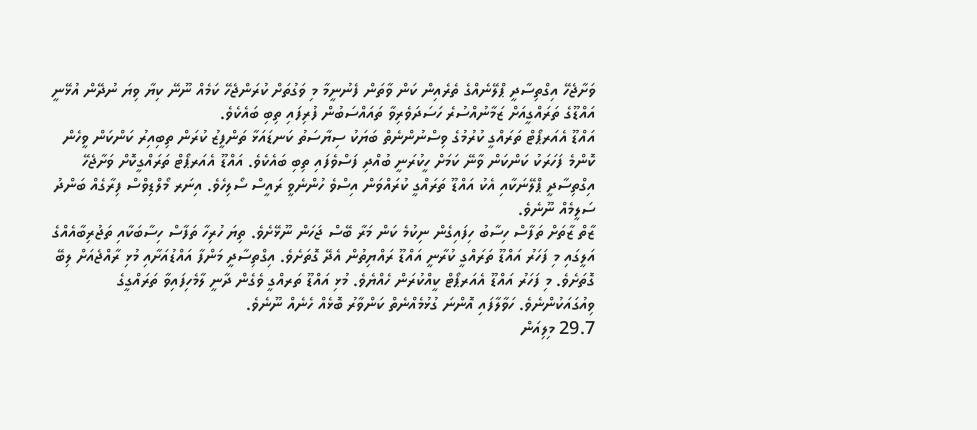ވަށާޖެހޭ އިގްތިސާދީ ޕްލޭނެއްގެ ތެރެއިން ކަން ވާތަން ފެނުނީމާ މި ވަގުތަށް ކުރަންޖެހޭ ކަމެއް ނޫނޭ ކިޔާ ވިޔަ ނުދޭން އުޅޭނީ އައްޑޫގެ ތަރައްގީއަށް ޒަމާނުއްސުރެ ހަސަދަވެރިވާ ތައައްސަބުން ފުރިފައި ތިބި ބައެކެވެ.
އައްޑޫ އެއަރޕޯޓް ތަރައްގީ ކުރުމުގެ ވިސްނުންނެތް ބަޔަކު ސިޔާސަތު ކަނޑައަޅާ ތަންފީޒު ކުރަން ތިބިއިރު ކަންކަން ވީހެން ކޮންމެ ފަހަރަކު ކަންކަން ވާނޭ ކަމަށް ހީކުރަނީ ބުއްދި ފަސްވެފައި ތިބި ބައެކެވެ. އައްޑޫ އެއަރޕޯޓް ތަރައްގީކޮށް ވަށާޖެހޭ އިގްތިސާދީ ޕްލޭނަކާއި އެކު އައްޑޫ ތަރައްގީ ކުރައްވަން އިސްވެ ހުންނެވީ ރައީސް ސޯލިހެވެ. އިނަރ މޯލްޑިވްސް ފިރާގެއް ބަންދު ސަލީމެއް ނޫނެވެ.
ޒާތް ޒާތަށް ތަފާސް ހިސާބު ހިފައިގެން ނިކުމެ ކަން މަރާ ބޭސް ޖަހަން ނޫޅޭށެވެ. ތިޔަ ހުރިހާ ތަފާސް ހިސާބަކާއި ތަޖުރިބާއެއްގެ އަލީގައި މި ފަހަރު އައްޑޫ ތަރައްގީ ކުރާނީ އައްޑޫ ރައްޔިތުން އެދޭ ގޮތަށެވެ. އިގްތިސާދީ މަންފާ އައްޑުއަށާއި މުޅި ރާއްޖެއަށް ލިބޭ ގޮތަށެވެ. މި ފަހަރު އައްޑޫ އެއަރޕޯޓް ކީއްކުރަން ހެއްޔެވެ. މުޅި އައްޑޫ ތަރއްގީ ވެގެން ދާނީ ލާމެހިފައިވާ ތަރައްގީގެ ވިއުގައަކުންނެވެ. ހަވާލާފައި އޮންނަ ގުޅުމެއްނެތް ކަންވާރު ބޮޅެއް ހެނެއް ނޫނެވެ.
29.7 މިލިއަން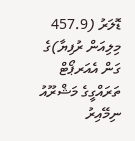ޑޮލަރު (457.9 މިލިއަން ރުފިޔާ)ގެ ގަން އެއަރޕޯޓް ތަރައްގީގެ މަޝްރޫއު ނިމޭއިރު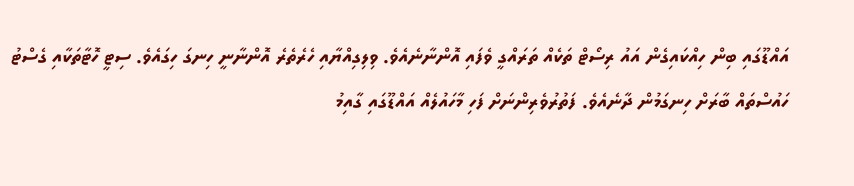އައްޑޫގައި ބިން ހިއްކައިގެން އައު ރިސޯޓް ތަކެއް ތަރައްގީ ވެފައި އޮންނާނެއެވެ. ވިލިގިއްޔާއި ހެރެތެރެ އޮންނާނީ ހިނގަ ހިގައެވެ. ސިޓީ ހޮޓާތަކާއި ގެސްޓު ހައުސްތައް ބާރަށް ހިނގަމުން ދާނެއެވެ. ފަތުރުވެރިންނަށް ފަހި މާހައުލެއް އައްޑޫގައި ގާއިމު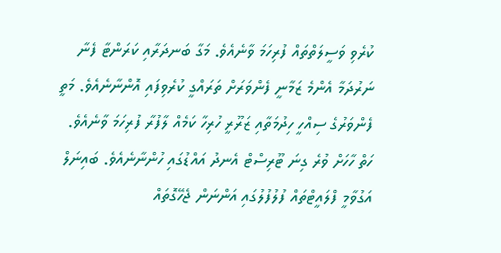ކުރެވި ވަސީލަތްތައް ފުރިހަމަ ވާނެއެވެ. މަގާ ބަނދަރާއި ކަރަންޓާ ފެނާ ނަރުދަމާ އެންމެ ޒަމާނީ ފެންވަރަށް ތަރައްގީ ކުރެވިފައި އޮންނާނެއެވެ. މަތީ ފެންވަރުގެ ސިއްހީ ހިދުމަތާއި ޒަރޫރީ ހުރިހާ ކަމެއް ލާފުރާ ފުރިހަމަ ވާނެއެވެ.
ހަތް ހާހަށް ވުރެ ގިނަ ޓޫރިސްޓް އެނދު އައްޑުގައި ހުންނާނެއެވެ. ބައިނަލް އަގުވާމީ ފްލައީޓްތައް ފުލުފުލުގައި އަންނަން ޖެހޭގޮތައް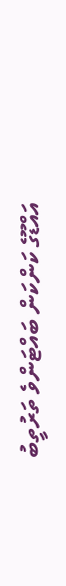އައްޑޫގެ ކަންކަން ބައްޓަންވެ ތަރުތީބު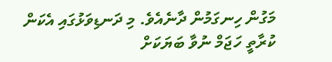މަގުން ހިނގަމުން ދާނެއެވެ. މި ދަނޑިވަޅުގައި އެކަން ކުރާތީ ހަޖަމް ނުވާ ބަޔަކަށް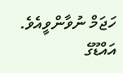ހަޖަމް ނުވާންވީއެވެ. އައްޑޫގެ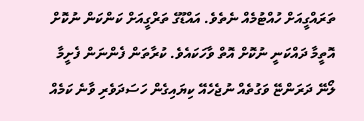ތަރައްގީއަށް ހުއްޓުމެއް ނެތެވެ. އައްޑޫގެ ތަރްގީއަށް ކަންކަން ނުކޮށް އޮތީމާ ދައްކަނީ ނުކޮށް އޮތް ވާހަކައެވެ. ކުރާތަން ފެންނަން ފެށީމާ ލޯނޭ ދަރަންޏޭ ވަގުތެއް ނުޖެހެއޭ ކިޔައިގެން ހަސަދަވެރި ވާނެ ކަމެއް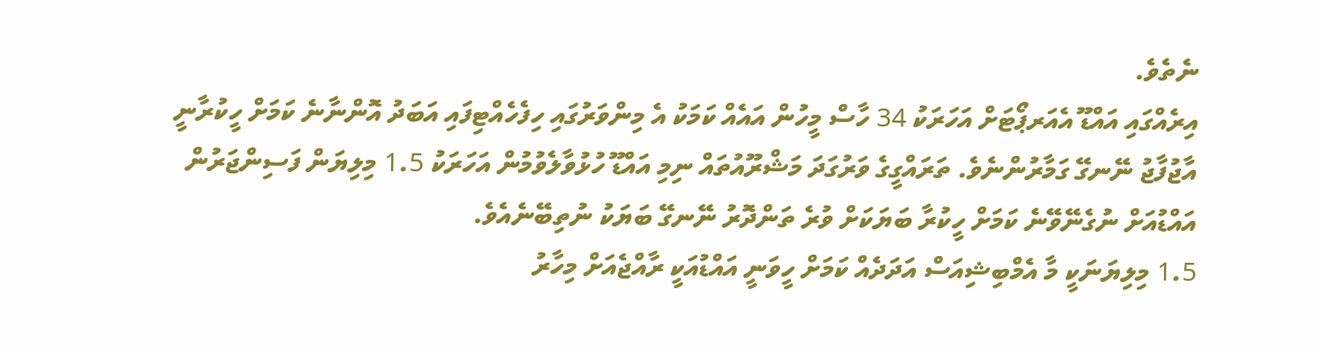ނެތެވެ.
އިރެއްގައި އައްޑޫ އެއަރޕޯޓަށް އަހަރަކު 34 ހާސް މީހުން އައެއް ކަމަކު އެ މިންވަރުގައި ހިފެހެއްޓިފައި އަބަދު އޮންނާނެ ކަމަށް ހީކުރާނީ އާޖުފާޖު ނޭނގޭ ގަމާރުންނެވެ. ތަރައްގީގެ ވަރުގަދަ މަޝްރޫއުތައް ނިމި އައްޑޫ ހުޅުވާލެވުމުން އަހަރަކު 1.5 މިލިޔަން ފަސިންޖަރުން އައްޑުއަށް ނުގެނޭވޭނެ ކަމަށް ހީކުރާ ބަޔަކަށް ވުރެ ތަންދޮރު ނޭނގޭ ބަޔަކު ނުތިބޭނެއެވެ.
1.5 މިލިޔަނަކީ މާ އެމްބިޝިއަސް އަދަދެއް ކަމަށް ހީވަނީ އައްޑުއަކީ ރާއްޖެއަށް މިހާރު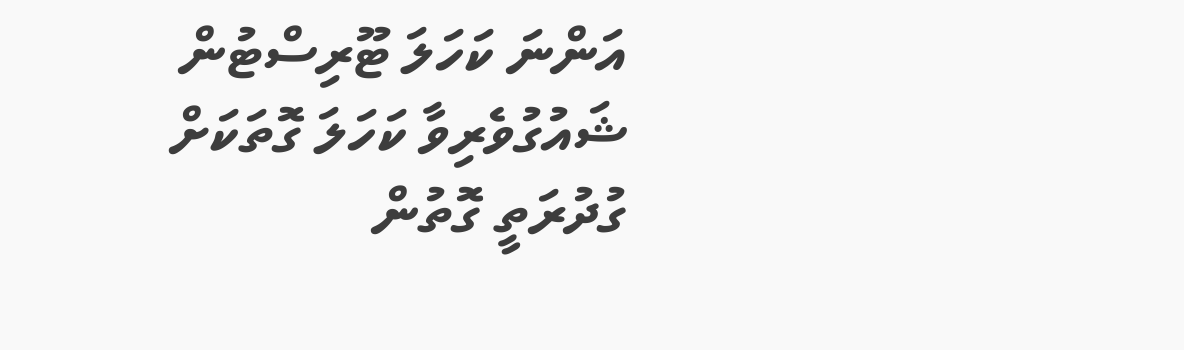އަންނަ ކަހަލަ ޓޫރިސްޓުން ޝައުގުވެރިވާ ކަހަލަ ގޮތަކަށް ގުދުރަތީ ގޮތުން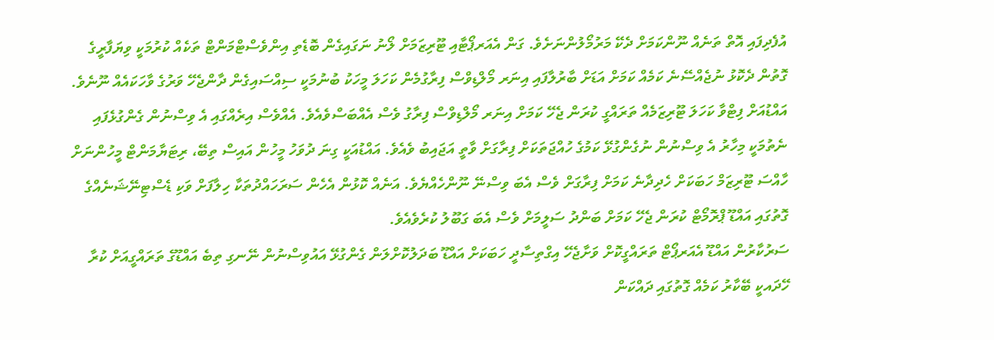އުފެދިފައި އޮތް ތަނެއް ނޫންކަމަށް ދެކޭ މަރުމޯލުންނަށެވެ. ގަން އެއަރޕޯޓާއި ޓޫރިޒަމަށް ލޯނު ނަގައިގެން ބޮޑެތި އިންވެސްޓްމަންޓް ތަކެއް ކުރުމަކީ ވިޔަފާރީގެ ގޮތުން ދެކޮޅު ނުޖެއްސޭނެ ކަމެއް ކަމަށް އަޑަށް ބާރުލާފައި އިނަރ މޯލްޑިވްސް ފިރާގުމެން ކަހަލަ މީހަކު ބުނުމަކީ ސިއްސައިގެން ދާންޖެހޭ ވަރުގެ ވާހަކައެއް ނޫނެވެ.
އައްޑުއަށް ފިޓްވާ ކަހަލަ ޓޫރިޒަމެއް ތަރައްގީ ކުރަން ޖެހޭ ކަމަށް އިނަރ މޯލްޑިވްސް ފިރާގު ވެސް އެއްބަސްވެއެވެ. އެއްވެސް އިރެއްގައި އެ ވިސްނުން ގެންގުޅެފައި ނެތުމަކީ މިހާރު އެ ވިސްނުން ނުގެންގުޅޭ ކަމުގެ ހުއްޖަތަކަށް ފިރާގަށް ވާތީ އަޖައިބު ވެއެވެ. އައްޑުއަކީ ގިނަ ދުވަހު މީހުން އައިސް ތިބޭ، ރިޓަޔާމަންޓް މީހުންނަށް ހާއްސަ ޓޫރިޒަމް ހަބަކަށް ހެދިދާނެ ކަމަށް ފިރާގަށް ވެސް އެބަ ވިސްނޭ ނޫންހެއްޔެވެ. އަނެއް ކޮޅުން އެހެން ސަރަހައްދުތަކާ ހިލާފަށް ވަކި ޑެސްޓިނޭޝަނެއްގެ ގޮތުގައި އައްޑޫ ޕްރޮމޯޓް ކުރަން ޖެހޭ ކަމަށް ބަންދު ސަލީމަށް ވެސް އެބަ ގަބޫލު ކުރެވެއެވެ.
ސަރުކާރުން އައްޑޫ އެއަރޕޯޓް ތަރައްގީކޮށް ވަށާޖެހޭ އިގްތިސާދީ ހަބަކަށް އައްޑޫ ބަދަލުކޮށްލަން ގެންގުޅޭ އައުވިސްނުން ނޭނގި ތިބެ އައްޑޫގެ ތަރައްގީއަށް ކުރާ ހޭދައކީ ބޭކާރު ކަމެއް ގޮތުގައި ދައްކަން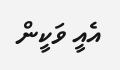އެއީ ވަކީން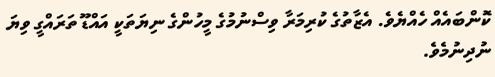ކޮންބައެއް ހެއްޔެވެ. އެޒާތުގެ ކުރިމަރާ ވިސްނުމުގެ މީހުންގެ ނިޔަތަކީ އައްޑޫ ތަރައްގީ ވިޔަ ނުދިނުމެވެ.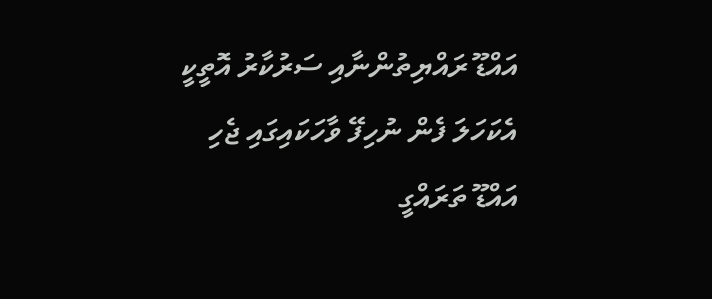އައްޑޫ ރައްޔިތުންނާއި ސަރުކާރު އޮތީކީ އެކަހަލަ ފެން ނުހިފޭ ވާހަކައިގައި ޖެހި އައްޑޫ ތަރައްގީ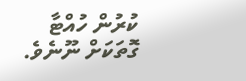ކުރުން ހުއްޓާ ގޮތަކަށް ނޫނެވެ.